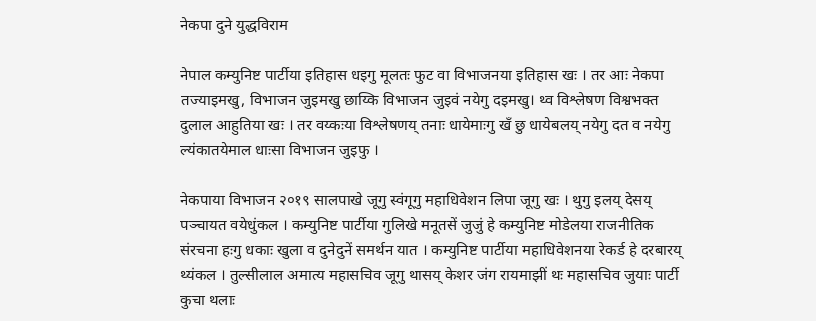नेकपा दुने युद्धविराम

नेपाल कम्युनिष्ट पार्टीया इतिहास धइगु मूलतः फुट वा विभाजनया इतिहास खः । तर आः नेकपा तज्याइमखु, विभाजन जुइमखु छाय्कि विभाजन जुइवं नयेगु दइमखु। थ्व विश्लेषण विश्वभक्त दुलाल आहुतिया खः । तर वय्कःया विश्लेषणय् तनाः धायेमाःगु खँ छु धायेबलय् नयेगु दत व नयेगु ल्यंकातयेमाल धाःसा विभाजन जुइफु ।

नेकपाया विभाजन २०१९ सालपाखे जूगु स्वंगूगु महाधिवेशन लिपा जूगु खः । थुगु इलय् देसय् पञ्चायत वयेधुंकल । कम्युनिष्ट पार्टीया गुलिखे मनूतसें जुजुं हे कम्युनिष्ट मोडेलया राजनीतिक संरचना हःगु धकाः खुला व दुनेदुनें समर्थन यात । कम्युनिष्ट पार्टीया महाधिवेशनया रेकर्ड हे दरबारय् थ्यंकल । तुल्सीलाल अमात्य महासचिव जूगु थासय् केशर जंग रायमाझीं थः महासचिव जुयाः पार्टी कुचा थलाः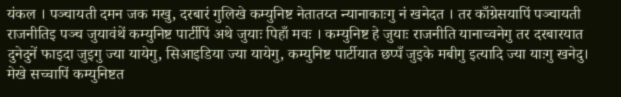यंकल । पञ्चायती दमन जक मखु, दरबारं गुलिखे कम्युनिष्ट नेतातय्त न्यानाकाःगु नं खनेदत । तर काँग्रेसयापिं पञ्चायती राजनीतिइ पञ्च जुयावंथें कम्युनिष्ट पार्टीपिं अथे जुयाः पिहाँ मवः । कम्युनिष्ट हे जुयाः राजनीति यानाच्वनेगु तर दरबारयात दुनेदुनें फाइदा जुइगु ज्या यायेगु, सिआइडिया ज्या यायेगु, कम्युनिष्ट पार्टीयात छप्पँ जुइके मबीगु इत्यादि ज्या याःगु खनेदु। मेखे सच्चापिं कम्युनिष्टत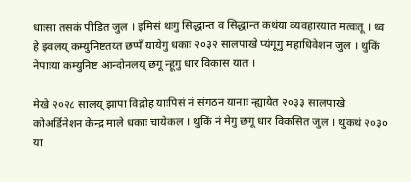धाःसा तसकं पीडित जुल । इमिसं थःगु सिद्धान्त व सिद्धान्त कथंया व्यवहारयात मत्वःतू । थ्व हे झ्वलय् कम्युनिष्टतय्त छप्पँ यायेगु धकाः २०३२ सालपाखे प्यंगूगु महाधिवेशन जुल । थुकिं नेपाःया कम्युनिष्ट आन्दोनलय् छगू न्हूगु धार विकास यात ।

मेखे २०२८ सालय् झापा विद्रोह याःपिसं नं संगठन यानाः न्ह्यायेत २०३३ सालपाखे कोअर्डिनेशन केन्द्र माले धकाः चायेकल । थुकिं नं मेगु छगू धार विकसित जुल । थुकथं २०३० या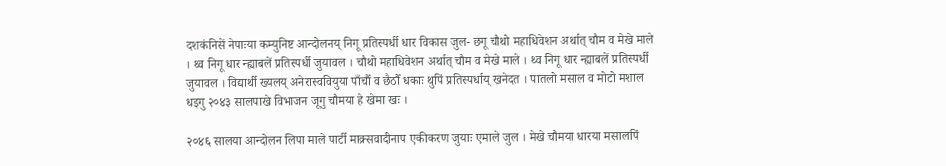दशकंनिसें नेपाःया कम्युनिष्ट आन्दोलनय् निगू प्रतिस्पर्धी धार विकास जुल- छगू चौथो महाधिवेशन अर्थात् चौम व मेखे माले । थ्व निगू धार न्ह्याबलें प्रतिस्पर्धी जुयावल । चौथो महाधिवेशन अर्थात् चौम व मेखे माले । थ्व निगू धार न्ह्याबलें प्रतिस्पर्धी जुयावल । विद्यार्थी ख्यलय् अनेरास्ववियुया पाँचौँ व छैठौँ धकाः थुपिं प्रतिस्पर्धाय् खनेदत । पातलो मसाल व मोटो मशाल धइगु २०४३ सालपाखे विभाजन जूगु चौमया हे खेमा खः ।

२०४६ सालया आन्दोलन लिपा माले पार्टी माक्र्सवादीनाप एकीकरण जुयाः एमाले जुल । मेखे चौमया धारया मसालपिं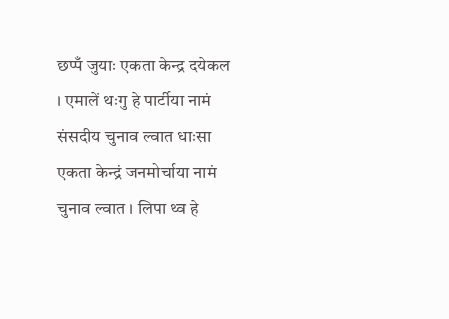छप्पँ जुयाः एकता केन्द्र दयेकल । एमालें थःगु हे पार्टीया नामं संसदीय चुनाव ल्वात धाःसा एकता केन्द्रं जनमोर्चाया नामं चुनाव ल्वात । लिपा थ्व हे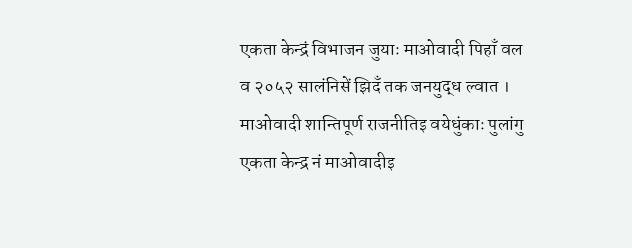एकता केन्द्रं विभाजन जुयाः माओवादी पिहाँ वल व २०५२ सालंनिसें झिदँ तक जनयुद्ध ल्वात । माओवादी शान्तिपूर्ण राजनीतिइ वयेधुंकाः पुलांगु एकता केन्द्र नं माओवादीइ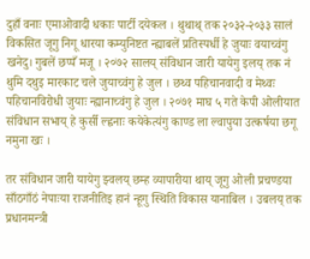दुहाँ वनाः एमाओवादी धकाः पार्टी दयेकल । थुथाथ् तक २०३२-२०३३ सालं विकसित जूगु निगू धारया कम्युनिष्टत न्ह्याबलें प्रतिस्पर्धी हे जुयाः वयाच्वंगु खनेदु। गुबलें छप्पँ मजू । २०७२ सालय् संविधान जारी यायेगु इलय् तक नं थुमि दथुइ मारकाट चले जुयाच्वंगु हे जुल । छथ्व पहिचानवादी व मेथ्वः पहिचानविरोधी जुयाः न्ह्यानाच्वंगु हे जुल । २०७१ माघ ५ गते केपी ओलीयात संविधान सभाय् हे कुर्सी ल्ह्वनाः कयेकेत्यंगु काण्ड ला ल्वापुया उत्कर्षया छगू नमुना खः ।

तर संविधान जारी यायेगु झ्वलय् छम्ह व्यापारीया थाय् जूगु ओली प्रचण्डया साँठगाँठं नेपाःया राजनीतिइ हानं न्हूगु स्थिति विकास यानाबिल । उबलय् तक प्रधानमन्त्री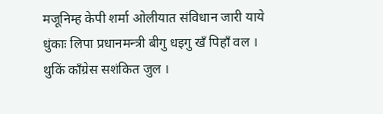मजूनिम्ह केपी शर्मा ओलीयात संविधान जारी याये धुंकाः लिपा प्रधानमन्त्री बीगु धइगु खँ पिहाँ वल । थुकिं काँग्रेस सशंकित जुल ।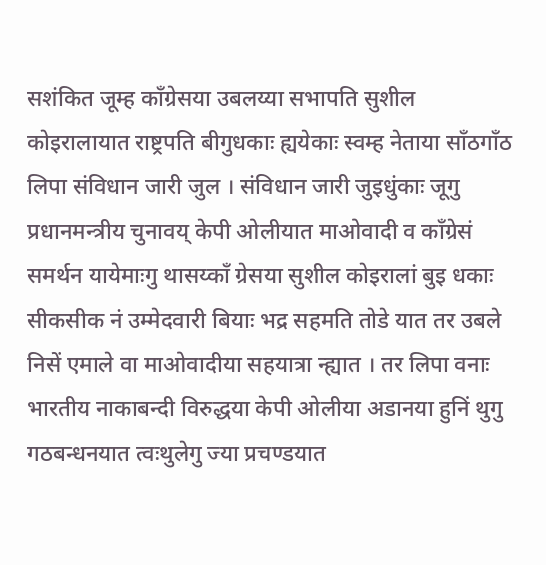सशंकित जूम्ह काँग्रेसया उबलय्या सभापति सुशील कोइरालायात राष्ट्रपति बीगुधकाः ह्ययेकाः स्वम्ह नेताया साँठगाँठ लिपा संविधान जारी जुल । संविधान जारी जुइधुंकाः जूगु प्रधानमन्त्रीय चुनावय् केपी ओलीयात माओवादी व काँग्रेसं समर्थन यायेमाःगु थासय्काँ ग्रेसया सुशील कोइरालां बुइ धकाः सीकसीक नं उम्मेदवारी बियाः भद्र सहमति तोडे यात तर उबले निसें एमाले वा माओवादीया सहयात्रा न्ह्यात । तर लिपा वनाः भारतीय नाकाबन्दी विरुद्धया केपी ओलीया अडानया हुनिं थुगु गठबन्धनयात त्वःथुलेगु ज्या प्रचण्डयात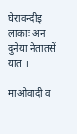घेरावन्दीइ लाकाः अन दुनेया नेतातसें यात ।

माओवादी व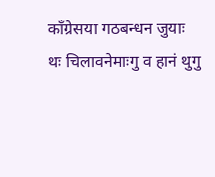काँग्रेसया गठबन्धन जुयाः थः चिलावनेमाःगु व हानं थुगु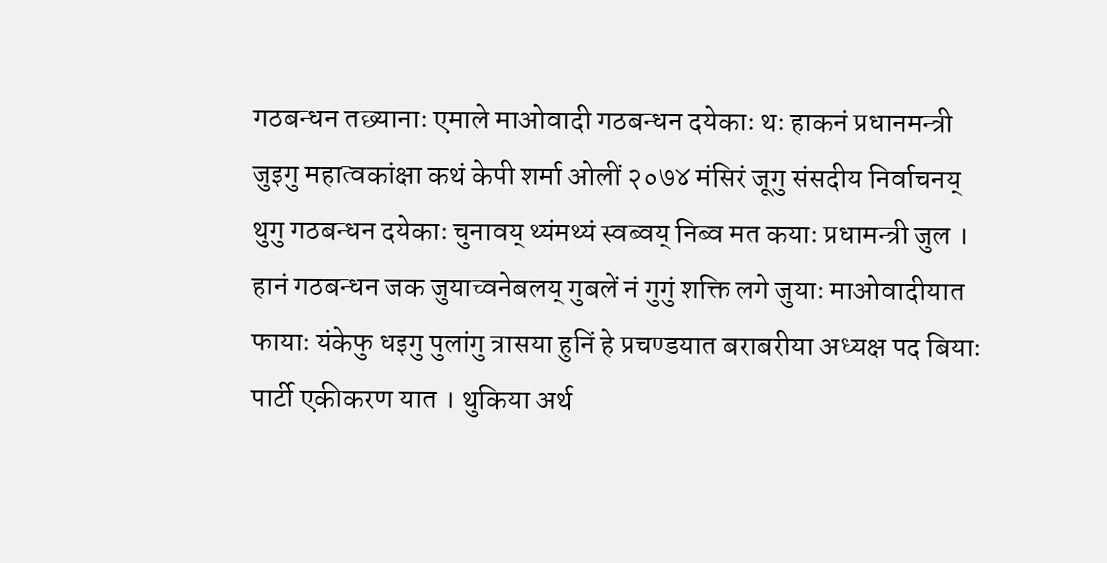गठबन्धन तछ्यानाः एमाले माओवादी गठबन्धन दयेकाः थः हाकनं प्रधानमन्त्री जुइगु महात्वकांक्षा कथं केपी शर्मा ओलीं २०७४ मंसिरं जूगु संसदीय निर्वाचनय् थुगु गठबन्धन दयेकाः चुनावय् थ्यंमथ्यं स्वब्वय् निब्व मत कयाः प्रधामन्त्री जुल । हानं गठबन्धन जक जुयाच्वनेबलय् गुबलें नं गुगुं शक्ति लगे जुयाः माओवादीयात फायाः यंकेफु धइगु पुलांगु त्रासया हुनिं हे प्रचण्डयात बराबरीया अध्यक्ष पद बियाः पार्टी एकीकरण यात । थुकिया अर्थ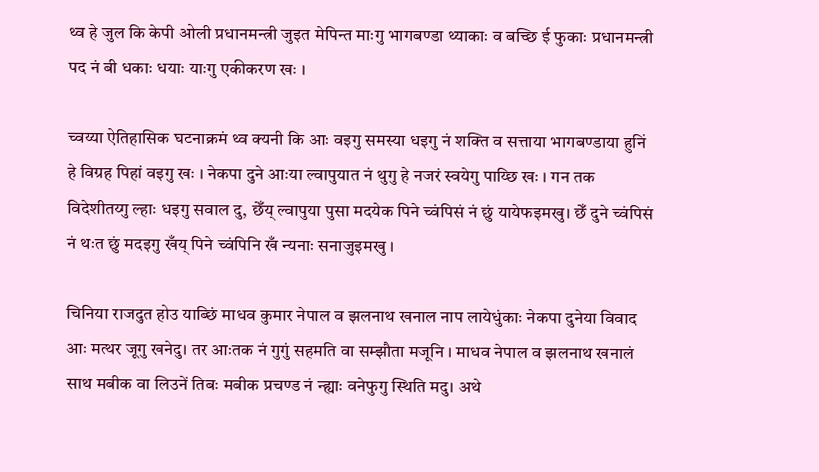थ्व हे जुल कि केपी ओली प्रधानमन्त्री जुइत मेपिन्त माःगु भागबण्डा थ्याकाः व बच्छि ई फुकाः प्रधानमन्त्री पद नं बी धकाः धयाः याःगु एकीकरण खः ।

च्वय्या ऐतिहासिक घटनाक्रमं थ्व क्यनी कि आः वइगु समस्या धइगु नं शक्ति व सत्ताया भागबण्डाया हुनिं हे विग्रह पिहां वइगु खः । नेकपा दुने आःया ल्वापुयात नं थुगु हे नजरं स्वयेगु पाय्छि खः । गन तक विदेशीतय्गु ल्हाः धइगु सवाल दु, छेँय् ल्वापुया पुसा मदयेक पिने च्वंपिसं नं छुं यायेफइमखु। छेँ दुने च्वंपिसं नं थःत छुं मदइगु खँय् पिने च्वंपिनि खँ न्यनाः सनाजुइमखु ।

चिनिया राजदुत होउ याब्छिं माधव कुमार नेपाल व झलनाथ खनाल नाप लायेधुंकाः नेकपा दुनेया विवाद आः मत्थर जूगु खनेदु। तर आःतक नं गुगुं सहमति वा सम्झौता मजूनि । माधव नेपाल व झलनाथ खनालं साथ मबीक वा लिउनें तिबः मबीक प्रचण्ड नं न्ह्याः वनेफुगु स्थिति मदु। अथे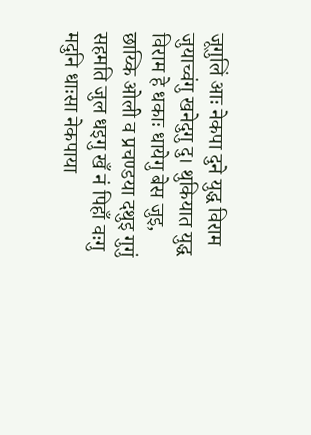जूगुलिं आः नेकपा दुने युद्ध विराम जुयाच्वंगु खनेदुगु दु। थुकियात युद्ध विराम हे धकाः धायेगु बेस जुइ, छाय्कि ओली व प्रचण्डया दथुइ गुगुं सहमति जुल धइगु खँ नं पिहाँ वःगु मदुनि धाःसा नेकपाया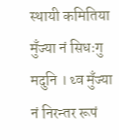स्थायी कमितिया मुँज्या नं सिधःगु मदुनि । थ्व मुँज्या नं निरन्तर रूपं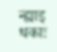न्ह्याइ धकाः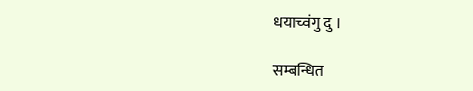धयाच्वंगु दु ।

सम्बन्धित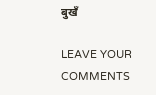बुखँ

LEAVE YOUR COMMENTS